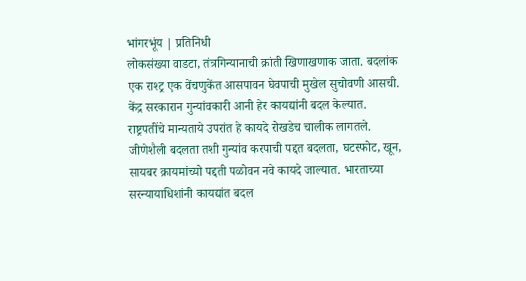भांगरभूंय | प्रतिनिधी
लोकसंख्या वाडटा, तंत्रगिन्यानाची क्रांती खिणाखणाक जाता. बदलांक एक राश्ट्र एक वेंचणुकेंत आसपावन घेवपाची मुखेल सुचोवणी आसची. केंद्र सरकारान गुन्यांवकारी आनी हेर कायद्यांनी बदल केल्यात. राष्ट्रपतींचे मान्यताये उपरांत हे कायदे रोखडेच चालीक लागतले. जीणेशैली बदलता तशी गुन्यांव करपाची पद्दत बदलता, घटस्फोट, खून, सायबर क्रायमांच्यो पद्दती पळोवन नवे कायदे जाल्यात. भारताच्या सरन्यायाधिशांनी कायद्यांत बदल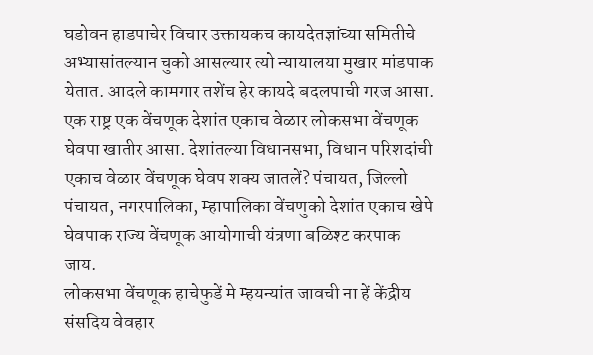घडोवन हाडपाचेर विचार उक्तायकच कायदेतज्ञांच्या समितीचे अभ्यासांतल्यान चुको आसल्यार त्यो न्यायालया मुखार मांडपाक येतात. आदले कामगार तशेंच हेर कायदे बदलपाची गरज आसा.
एक राष्ट्र एक वेंचणूक देशांत एकाच वेळार लोकसभा वेंचणूक घेवपा खातीर आसा. देशांतल्या विधानसभा, विधान परिशदांची एकाच वेळार वेंचणूक घेवप शक्य जातलें? पंचायत, जिल्लो पंचायत, नगरपालिका, म्हापालिका वेंचणुको देशांत एकाच खेपे घेवपाक राज्य वेंचणूक आयोगाची यंत्रणा बळिश्ट करपाक जाय.
लोकसभा वेंचणूक हाचेफुडें मे म्हयन्यांत जावची ना हें केंद्रीय संसदिय वेवहार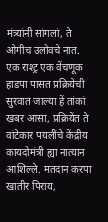मंत्र्यांनी सांगलां, ते ओगीच उलोवचे नात. एक राश्ट्र एक वेंचणूक हाडपा पासत प्रक्रियेची सुरवात जाल्या हें तांकां खबर आसा, प्रक्रियेंत ते वांटेकार पयलींचे केंद्रीय कायदोमंत्री ह्या नात्यान आशिल्ले. मतदान करपा खातीर पिराय,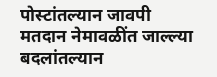पोस्टांतल्यान जावपी मतदान नेमावळींत जाल्ल्या बदलांतल्यान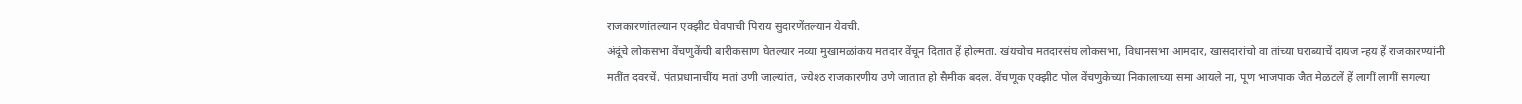राजकारणांतल्यान एक्झीट घेवपाची पिराय सुदारणेंतल्यान येवची.
अंदूंचे लोकसभा वेंचणुकेंची बारीकसाण घेतल्यार नव्या मुखामळांकय मतदार वेंचून दितात हें होल्मता. खंयचोच मतदारसंघ लोकसभा, विधानसभा आमदार, खासदारांचो वा तांच्या घराब्याचें दायज न्हय हें राजकारण्यांनी मतींत दवरचें. पंतप्रधानाचींय मतां उणी जाल्यांत, ज्येश्ठ राजकारणीय उणे जातात हो सैमीक बदल. वेंचणूक एक्झीट पोल वेंचणुकेच्या निकालाच्या समा आयले ना, पूण भाजपाक जैत मेळटलें हें लागीं लागीं सगल्या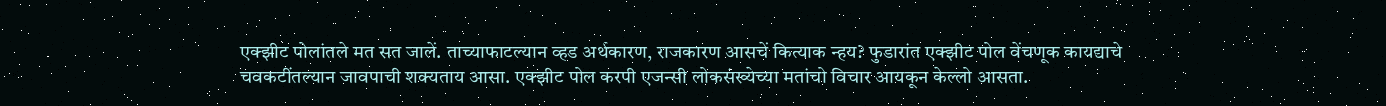एक्झीट पोलांतले मत सत जालें. ताच्याफाटल्यान व्हड अर्थकारण, राजकारण आसचें कित्याक न्हय? फुडारांत एक्झीट पोल वेंचणूक कायद्याचे चवकटींतल्यान जावपाची शक्यताय आसा. एक्झीट पोल करपी एजन्सी लोकसंख्येच्या मतांचो विचार आयकून केल्लो आसता.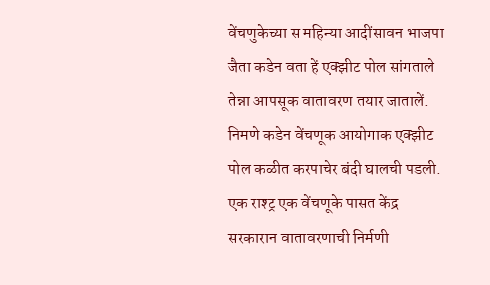वेंचणुकेच्या स महिन्या आदींसावन भाजपा जैता कडेन वता हें एक्झीट पोल सांगताले तेन्ना आपसूक वातावरण तयार जातालें. निमणे कडेन वेंचणूक आयोगाक एक्झीट पोल कळीत करपाचेर बंदी घालची पडली.
एक राश्ट्र एक वेंचणूके पासत केंद्र सरकारान वातावरणाची निर्मणी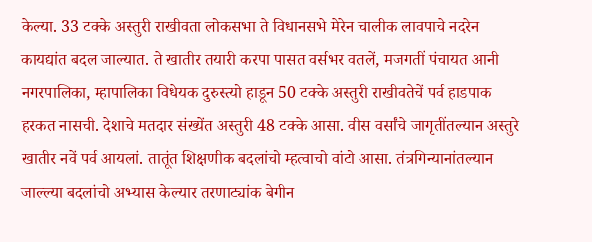केल्या. 33 टक्के अस्तुरी राखीवता लोकसभा ते विधानसभे मेरेन चालीक लावपाचे नदरेन कायद्यांत बदल जाल्यात. ते खातीर तयारी करपा पासत वर्सभर वतलें, मजगतीं पंचायत आनी नगरपालिका, म्हापालिका विधेयक दुरुस्त्यो हाडून 50 टक्के अस्तुरी राखीवतेचें पर्व हाडपाक हरकत नासची. देशाचे मतदार संख्येंत अस्तुरी 48 टक्के आसा. वीस वर्सांचे जागृतींतल्यान अस्तुरे खातीर नवें पर्व आयलां. तातूंत शिक्षणीक बदलांचो म्हत्वाचो वांटो आसा. तंत्रगिन्यानांतल्यान जाल्ल्या बदलांचो अभ्यास केल्यार तरणाट्यांक बेगीन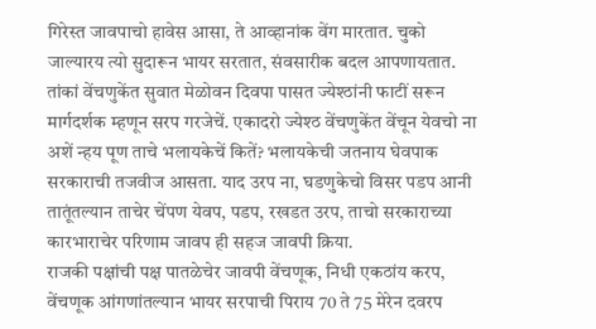गिरेस्त जावपाचो हावेस आसा, ते आव्हानांक वेंग मारतात. चुको जाल्यारय त्यो सुदारून भायर सरतात, संवसारीक बदल आपणायतात. तांकां वेंचणुकेंत सुवात मेळोवन दिवपा पासत ज्येश्ठांनी फाटीं सरून मार्गदर्शक म्हणून सरप गरजेचें. एकादरो ज्येश्ठ वेंचणुकेंत वेंचून येवचो ना अशें न्हय पूण ताचे भलायकेचें कितें? भलायकेची जतनाय घेवपाक सरकाराची तजवीज आसता. याद उरप ना, घडणुकेचो विसर पडप आनी तातूंतल्यान ताचेर चेंपण येवप, पडप, रखडत उरप, ताचो सरकाराच्या कारभाराचेर परिणाम जावप ही सहज जावपी क्रिया.
राजकी पक्षांची पक्ष पातळेचेर जावपी वेंचणूक, निधी एकठांय करप, वेंचणूक आंगणांतल्यान भायर सरपाची पिराय 70 ते 75 मेरेन दवरप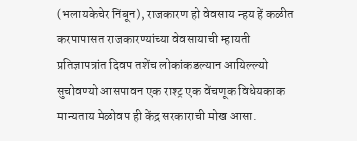(भलायकेचेर निंबून), राजकारण हो वेवसाय न्हय हें कळीत करपापासत राजकारण्यांच्या वेवसायाची म्हायती प्रतिज्ञापत्रांत दिवप तशेंच लोकांकडल्यान आयिल्ल्यो सुचोवण्यो आसपावन एक राश्ट्र एक वेंचणूक विधेयकाक मान्यताय मेळोवप ही केंद्र सरकाराची मोख आसा.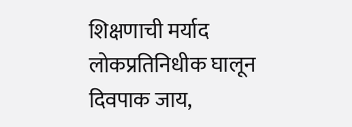शिक्षणाची मर्याद लोकप्रतिनिधीक घालून दिवपाक जाय,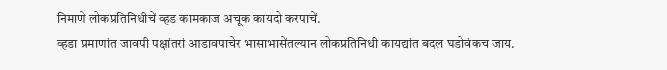निमाणे लोकप्रतिनिधीचें व्हड कामकाज अचूक कायदो करपाचें.
व्हडा प्रमाणांत जावपी पक्षांतरां आडावपाचेर भासाभासेंतल्यान लोकप्रतिनिधी कायद्यांत बदल घडोवंकच जाय.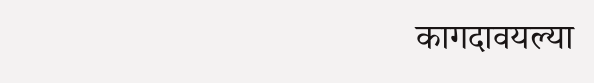कागदावयल्या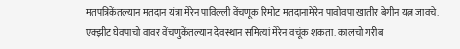मतपत्रिकेंतल्यान मतदान यंत्रा मेरेन पाविल्ली वेंचणूक रिमोट मतदानामेरेन पावोवपा खातीर बेगीन यत्न जावचे. एक्झीट घेवपाचो वावर वेंचणुकेंतल्यान देवस्थान समित्यां मेरेन वचूंक शकता. कालचो गरीब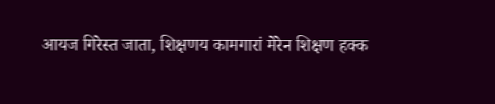आयज गिरेस्त जाता, शिक्षणय कामगारां मेरेन शिक्षण हक्क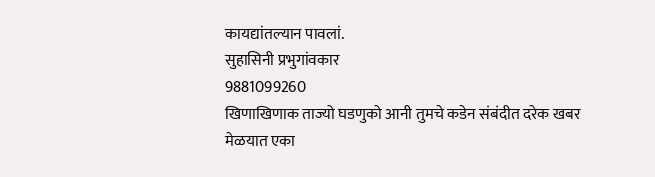कायद्यांतल्यान पावलां.
सुहासिनी प्रभुगांवकार
9881099260
खिणाखिणाक ताज्यो घडणुको आनी तुमचे कडेन संबंदीत दरेक खबर मेळयात एका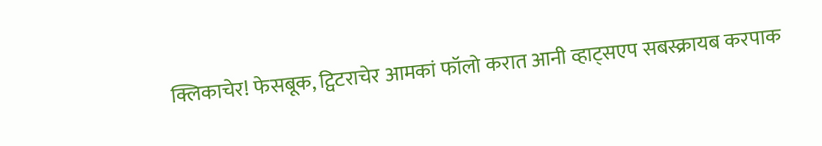क्लिकाचेर! फेसबूक, ट्विटराचेर आमकां फॉलो करात आनी व्हाट्सएप सबस्क्रायब करपाक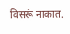विसरूं नाकात.